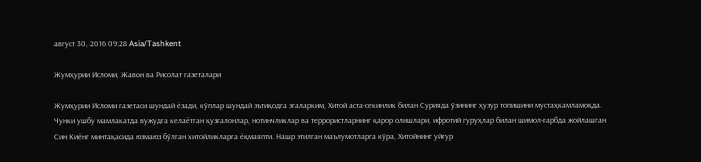август 30, 2016 09:28 Asia/Tashkent

Жумҳурии Исломи, Жавон ва Рисолат газеталари

Жумҳурии Исломи газетаси шундай ёзади, кўплар шундай эътиқодга эгаларким, Хитой аста-секинлик билан Сурияда ўзининг ҳузур топишини мустаҳкамламоқда. Чунки ушбу мамлакатда вужудга келаётган қузғалонлар, нотинчликлар ва террористларнинг қарор олишлари, ифротий гуруҳлар билан шимол-ғарбда жойлашган Син Киёнг минтақасида юзмаюз бўлган хитойликларга ёқмаяпти. Нашр этилган маълумотларга кўра, Хитойнинг уйғур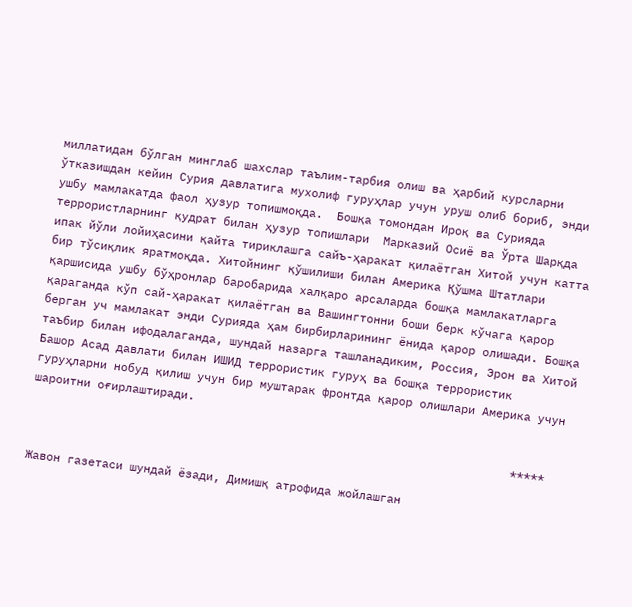миллатидан бўлган минглаб шахслар таълим-тарбия олиш ва ҳарбий курсларни ўтказишдан кейин Сурия давлатига мухолиф гуруҳлар учун уруш олиб бориб, энди ушбу мамлакатда фаол ҳузур топишмоқда.  Бошқа томондан Ироқ ва Сурияда террористларнинг қудрат билан ҳузур топишлари  Марказий Осиё ва Ўрта Шарқда  ипак йўли лойиҳасини қайта тириклашга сайъ-ҳаракат қилаётган Хитой учун катта бир тўсиқлик яратмоқда. Хитойнинг қўшилиши билан Америка Қўшма Штатлари қаршисида ушбу бўҳронлар баробарида халқаро арсаларда бошқа мамлакатларга қараганда кўп сай-ҳаракат қилаётган ва Вашингтонни боши берк кўчага қарор берган уч мамлакат энди Сурияда ҳам бирбирларининг ёнида қарор олишади. Бошқа таъбир билан ифодалаганда, шундай назарга ташланадиким, Россия, Эрон ва Хитой Башор Асад давлати билан ИШИД террористик гуруҳ ва бошқа террористик гуруҳларни нобуд қилиш учун бир муштарак фронтда қарор олишлари Америка учун шароитни оғирлаштиради.

                                                                     *****

Жавон газетаси шундай ёзади, Димишқ атрофида жойлашган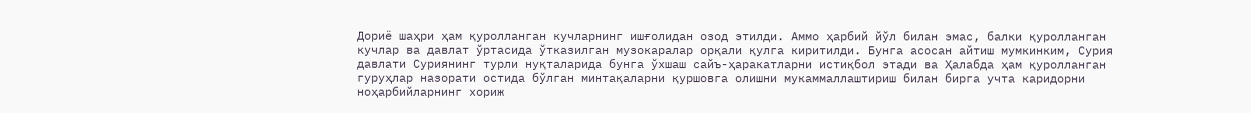Дориё шаҳри ҳам қуролланган кучларнинг ишғолидан озод этилди. Аммо ҳарбий йўл билан эмас, балки қуролланган кучлар ва давлат ўртасида ўтказилган музокаралар орқали қулга киритилди. Бунга асосан айтиш мумкинким, Сурия давлати Суриянинг турли нуқталарида бунга ўхшаш сайъ-ҳаракатларни истиқбол этади ва Ҳалабда ҳам қуролланган гуруҳлар назорати остида бўлган минтақаларни қуршовга олишни мукаммаллаштириш билан бирга учта каридорни ноҳарбийларнинг хориж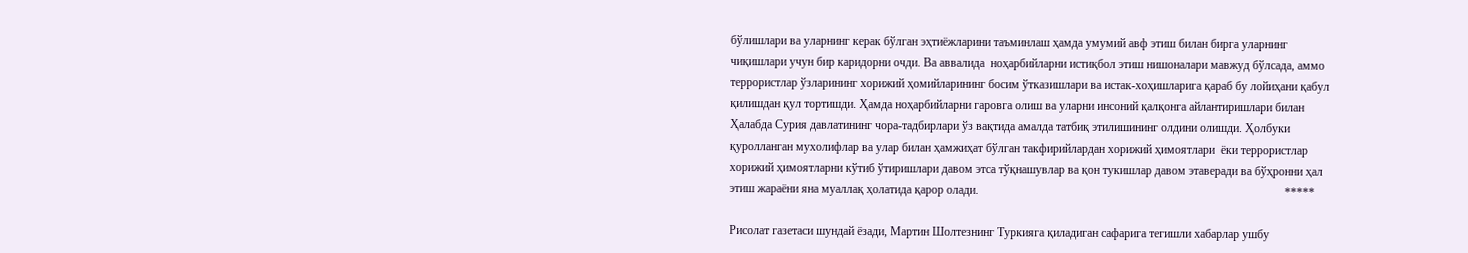бўлишлари ва уларнинг керак бўлган эҳтиёжларини таъминлаш ҳамда умумий авф этиш билан бирга уларнинг чиқишлари учун бир каридорни очди. Ва аввалида  ноҳарбийларни истиқбол этиш нишоналари мавжуд бўлсада, аммо террористлар ўзларининг хорижий ҳомийларининг босим ўтказишлари ва истак-хоҳишларига қараб бу лойиҳани қабул қилишдан қул тортишди. Ҳамда ноҳарбийларни гаровга олиш ва уларни инсоний қалқонга айлантиришлари билан Ҳалабда Сурия давлатининг чора-тадбирлари ўз вақтида амалда татбиқ этилишининг олдини олишди. Ҳолбуки қуролланган мухолифлар ва улар билан ҳамжиҳат бўлган такфирийлардан хорижий ҳимоятлари  ёки террористлар  хорижий ҳимоятларни кўтиб ўтиришлари давом этса тўқнашувлар ва қон тукишлар давом этаверади ва бўҳронни ҳал этиш жараёни яна муаллақ ҳолатида қарор олади.                                                                                                      *****

Рисолат газетаси шундай ёзади, Мартин Шолтезнинг Туркияга қиладиган сафарига тегишли хабарлар ушбу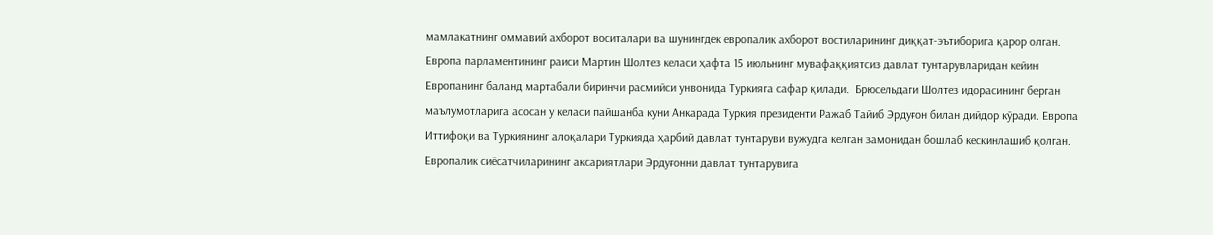мамлакатнинг оммавий ахборот воситалари ва шунингдек европалик ахборот востиларининг диққат-эътиборига қарор олган. Европа парламентининг раиси Мартин Шолтез келаси ҳафта 15 июльнинг мувафаққиятсиз давлат тунтарувларидан кейин Европанинг баланд мартабали биринчи расмийси унвонида Туркияга сафар қилади.  Брюсельдаги Шолтез идорасининг берган маълумотларига асосан у келаси пайшанба куни Анкарада Туркия президенти Ражаб Тайиб Эрдуғон билан дийдор кўради. Европа Иттифоқи ва Туркиянинг алоқалари Туркияда ҳарбий давлат тунтаруви вужудга келган замонидан бошлаб кескинлашиб қолган.  Европалик сиёсатчиларининг аксариятлари Эрдуғонни давлат тунтарувига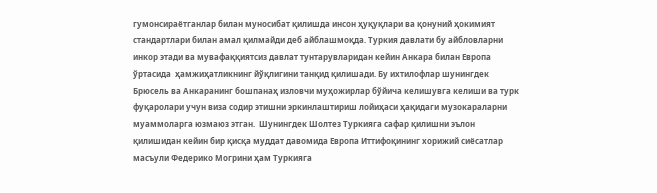гумонсираётганлар билан муносибат қилишда инсон ҳуқуқлари ва қонуний ҳокимият стандартлари билан амал қилмайди деб айблашмоқда. Туркия давлати бу айбловларни инкор этади ва мувафаққиятсиз давлат тунтарувларидан кейин Анкара билан Европа ўртасида  ҳамжиҳатликнинг йўқлигини танқид қилишади. Бу ихтилофлар шунингдек Брюсель ва Анкаранинг бошпанаҳ изловчи муҳожирлар бўйича келишувга келиши ва турк фуқаролари учун виза содир этишни эркинлаштириш лойиҳаси ҳақидаги музокараларни муаммоларга юзмаюз этган.  Шунингдек Шолтез Туркияга сафар қилишни эълон қилишидан кейин бир қисқа муддат давомида Европа Иттифоқининг хорижий сиёсатлар масъули Федерико Могрини ҳам Туркияга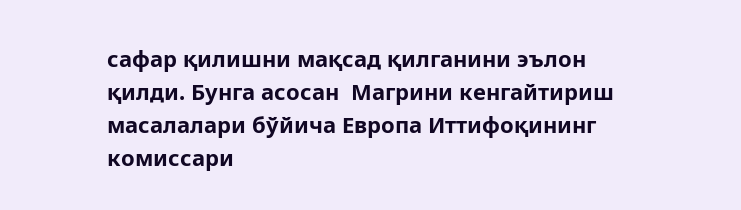сафар қилишни мақсад қилганини эълон қилди. Бунга асосан  Магрини кенгайтириш масалалари бўйича Европа Иттифоқининг комиссари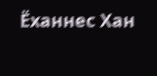Ёханнес Хан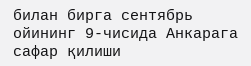билан бирга сентябрь ойининг 9-чисида Анкарага сафар қилиши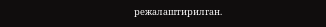режалаштирилган.